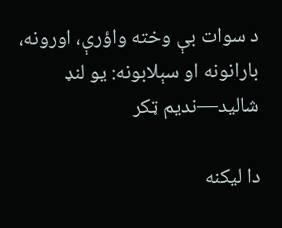د سوات بې وخته واؤرې، اورونه، بارانونه او سېلابونه: یو لنډ شالید—نديم ټکر

دا ليکنه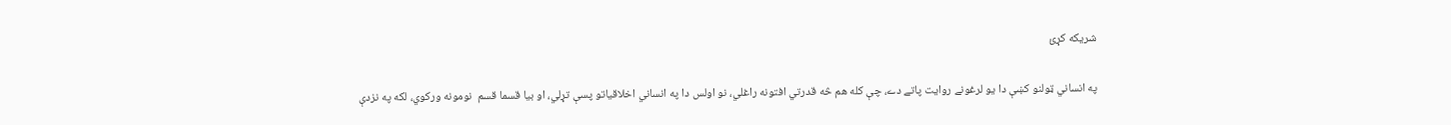شريکه کړئ

په انساني ټولنو کښې دا یو لرغونے روایت پاتے دے، چې کله هم څه قدرتي افتونه راغلي، نو اولس دا په انساني اخلاقیاتو پسې تړلي، او بیا قسما قسم  نومونه ورکوي، لکه په نزدې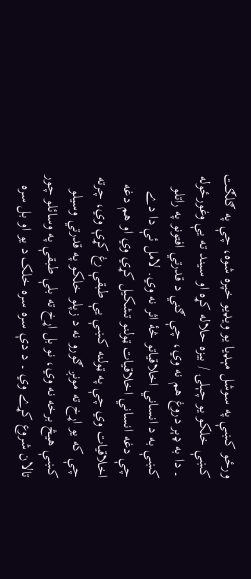ورځو کښې په سوشل مېډیا یو ویډیو خپره شوه، چې په ګلګت کښې خلکو یو چېلۍ / بیزه حلاله کړه او سیند ته یې وغورځوله ۔ دا به ډېر دروغ هم نه وي، چې ګني د قدرتي افتونو په راتلو کښې به د انساني اخلاقیاتو څۀ اثر نه وي. لامل ئې دا دے چې دغه انساني اخلاقیات ټولنو تشکیل کړي وي او هم دغه اخلاقیات وي چې په ټولنه کښې یې طبقې رغ کړې وي، چرته چې که یو اړخ ته مونږ ګورو نه د زپلو خلکو په قدرتي وسیلو کښې هیڅ برخه نه وي، نو بل اړخ ته بلې طبقې په وسائلو چور تالان شروع کړے وي ۔ د دې سره سره خلک د یو او بل سره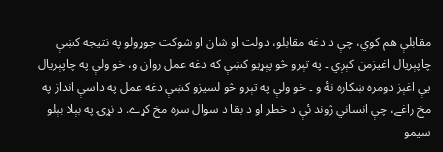مقابلې هم کوي، چې د دغه مقابلو، دولت او شان او شوکت جوړولو په نتیجه کښې چاپېریال اغیزمن کېږي ۔ په تېرو څو پېړیو کښې که دغه عمل روان و، خو ولې په چاپېریال یې اغېز دومره ښکاره نۀ و ۔ خو ولې په تېرو څو لسیزو کښې دغه عمل په داسې انداز په مخ راغے، چې انساني ژوند ئې د خطر او د بقا د سوال سره مخ کړے. د نړۍ په بېلا بېلو سیمو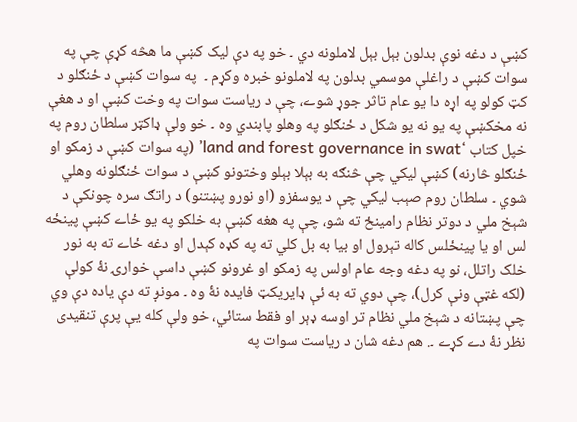کښې د دغه نوې بدلون بېل بېل لاملونه دي ۔ خو په دې لیک کښې ما هڅه کړې چې په سوات کښې د راغلې موسمي بدلون په لاملونو خبره وکړم ۔  په سوات کښې د ځنګلو د کټ کولو په اړه دا یو عام تاثر جوړ شوے، چې د ریاست سوات په وخت کښې او د هغې نه مخکښې په یو نه یو شکل د ځنګلو په وهلو پابندي وه ۔ خو ولې ډاکټر سلطان روم په خپل کتاب ‘land and forest governance in swat’ (په سوات کښې د زمکو او ځنګلو څارنه) کښې لیکي چې څنګه به بېلا بېلو وختونو کښې د سوات ځنګلونه وهلي شوي ۔ سلطان روم صېب لیکي چې د یوسفزو (او نورو پښتنو) د راتګ سره چونکې د شېخ ملي د دوتر نظام رامینځ ته شو، چې په هغه کښې به خلکو په یو ځاے کښې پینځه لس او یا پینځلس کاله تېرول او بیا به بل کلي ته په کډه کېدل او دغه ځاے ته به نور خلک راتلل، نو په دغه وجه عام اولس په زمکو او غرونو کښې داسې خوارۍ نۀ کولې (لکه غټې ونې کرل)، چې دوي ته به ئې ډایریکټ فایده نۀ وه ۔ مونږ ته دې یاده دې وي چې پښتانه د شېخ ملي نظام تر اوسه ډېر او فقط ستائي، خو ولې کله یې پرې تنقیدی نظر نۀ دے کړے ۔. هم دغه شان د ریاست سوات په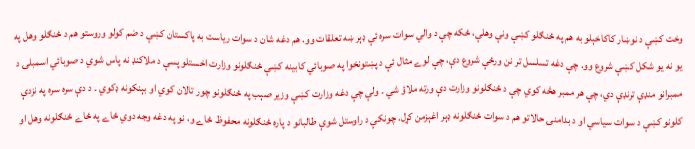وخت کښې د نوښار کاکاخېلو به هم په ځنګلو کښې ونې وهلې، ځکه چې د والي سوات سره ئې ډېر ښه تعلقات وو. هم دغه شان د سوات ریاست به پاکستان کښې د ضم کولو وروستو هم د ځنګلو وهل په یو نه یو شکل کښې شروع وو. چې دغه تسلسل تر نن ورځې شروع دې، چې لوے مثال ئې د پښتونخوا په صوبائي کابینه کښې ځنګلونو وزارت اخستلو پسې د ملاکنډ نه پاس شوي د صوبائي اسمبلۍ د ممبرانو منډې ترنډې دي، چې هر ممبر هڅه کوي چې د ځنګلونو وزارت دې ورته ملاؤ شي ۔ ولې چې دغه وزارت کښې وزیر صېب په ځنګلونو چور تالان کوي او بېنکونه ډکوي ۔ د دې سره سره په نزدې کلونو کښې د سوات سیاسي او د بدامنۍ حالاتو هم د سوات ځنګلونه ډېر اغېزمن کړل. چونکې د راوستل شوې طالبانو د پاره ځنګلونه محفوظ ځاے و، نو په دغه وجه دوي ځاے په ځاے ځنګلونه وهل او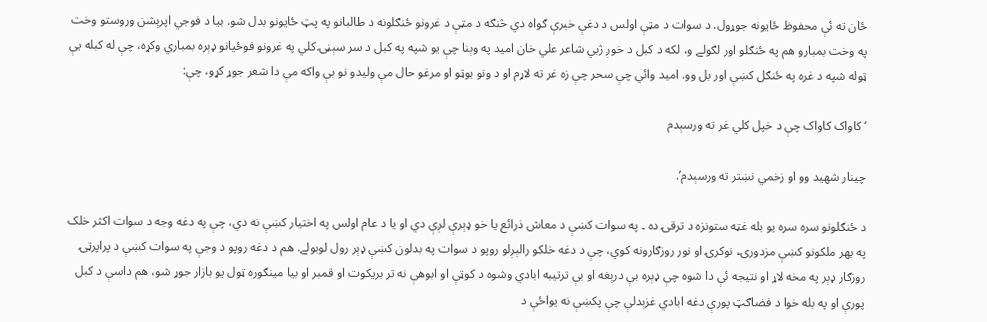ځان ته ئې محفوظ ځایونه جوړول. د سوات د مټې اولس د دغې خبرې ګواه دي څنګه د مټې د غرونو ځنګلونه د طالبانو په پټ ځایونو بدل شو. بیا د فوجي اپرېشن وروستو وخت په وخت بمبارو هم په ځنګلو اور لګولے و، لکه د کبل د خوږ ژبي شاعر علي خان امید په وېنا چې یو شپه په کبل د سر سېڼۍ کلي په غرونو فوځیانو ډېره بمباري وکړه، چې له کبله یې ټوله شپه د غره په ځنګل کښې اور بل وو. امید وائي چې سحر چې زه غر ته لاړم او د ونو بوټو او مرغو حال مې ولیدو نو بې واکه مې دا شعر جوړ کړو، چې:

‘کاواک کاواک چې د خپل کلي غر ته ورسېدم

چینار شهید وو او زخمي نښتر ته ورسېدم’.

د ځنګلونو سره سره یو بله غټه ستونزه د ترقۍ ده ۔ په سوات کښې د معاش ذرائع یا خو ډېرې لږې دي او یا د عام اولس په اختیار کښې نه دي، چې په دغه وجه د سوات اکثر خلک په بهر ملکونو کښې مزدورۍ، نوکرۍ او نور روزګارونه کوي، چې د دغه خلکو رالېږلو روپو د سوات په بدلون کښې ډېر رول لوبولے. هم د دغه روپو د وجې په سوات کښې د پراپرټۍ روزګار ډېر په مخه لاړ او نتیجه ئې دا شوه چې ډېره بې درېغه او بې ترتیبه ابادي وشوه د کوټې او ابوهې نه تر بریکوت او قمبر او بیا مینګوره ټول یو بازار جوړ شو، هم داسې د کبل پورې او په بله خوا د فضاګټ پورې دغه ابادي غزېدلې چې پکښې نه یواځې د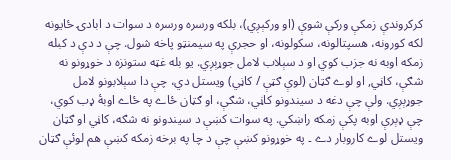کرکروندې زمکې ورکې شوې (او ورکېږي)، بلکه ورسره ورسره د سوات د ابادۍ ځایونه لکه کورونه، هسپتالونه، سکولونه، او حجرې په سیمنټو پاخه شول. چې د دې د کبله زمکه اوبه نه جزب کوي او د سېلاب لامل جوړېږي. یو بله غټه ستونزه د خوړونو نه شګې، کاڼي, او لوے ګټان (لوې ګټې / کاڼي) ویستل دي، چې دا سېلابونو لامل جوړېږي. ولې چې دغه د سیندونو کاڼي، شګې، او ګټان ځاے په ځاے اوبۀ ډب کوي، چې ډېرې اوبه پکې زمکه راښکي. په سوات کښې د سیندونو نه شګه، کاڼي او ګټان ویستل لوے کاروبار دے ۔ په خوړونو کښې چې د چا په برخه زمکه کښې هم لوئې ګټان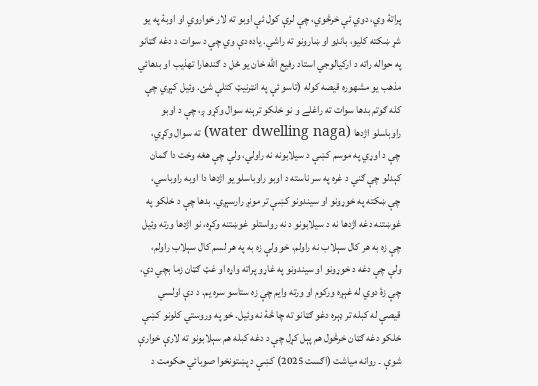پراتۀ وي، دوي ئې خرڅوي، چې لرې کول ئې اوبو ته لار خواروي او اوبۀ په یو شړ ښکته کلیو، بانډو او ښارونو ته راشي. یاده دې وي چې د سوات د دغه ګټانو په حواله راته د ارکیالوجي استاد رفیع الله خان یو ځل د ګندهارا تهذیب او بدهائي مذهب یو مشهوره قیصه کوله (تاسو ئې په انټرنیټ کتلې شئ. وئیل کېږي چې کله ګوتم بدها سوات ته راغلے و نو خلکو ترېنه سوال وکړو ږ، چې د اوبو راوباسلو اژدها (water dwelling naga) ته سوال وکړي، چې د اوړي په موسم کښې د سیلابونه نه راولي، ولې چې هغه وخت دا ګمان کېدلو چې ګني د غره په سر ناسته د اوبو راوباسلو یو اژدها دا اوبه راوباسي، چې ښکته په خوړونو او سیندونو کښې تر مونږ رارسېږي. بدها چې د خلکو په غوښتنه دغه اژدها نه د سیلابونو د نه رواستلو غوښتنه وکړه، نو اژدها ورته وئیل چې زه به هر کال سېلاب نه راولم، خو ولې زه به په هر لسم کال سېلاب راولم، ولې چې دغه د خوړونو او سیندونو په غاړو پراته واړه او غټ ګټان زما بچي دي، چې زۀ دوي له غېږه ورکوم او ورته وایم چې زه ستاسو سره یم. د دې اولسي قیصې له کبله تر ډېره دغو ګټانو ته چا څۀ نه وئیل. خو په وروستي کلونو کښې خلکو دغه ګټان خرڅول هم پېل کړل چې د دغه کبله هم سېلابونو ته لارې خوارې شوې ۔ روانه میاشت (اګست 2025) کښې د پښتونخوا صوبائي حکومت د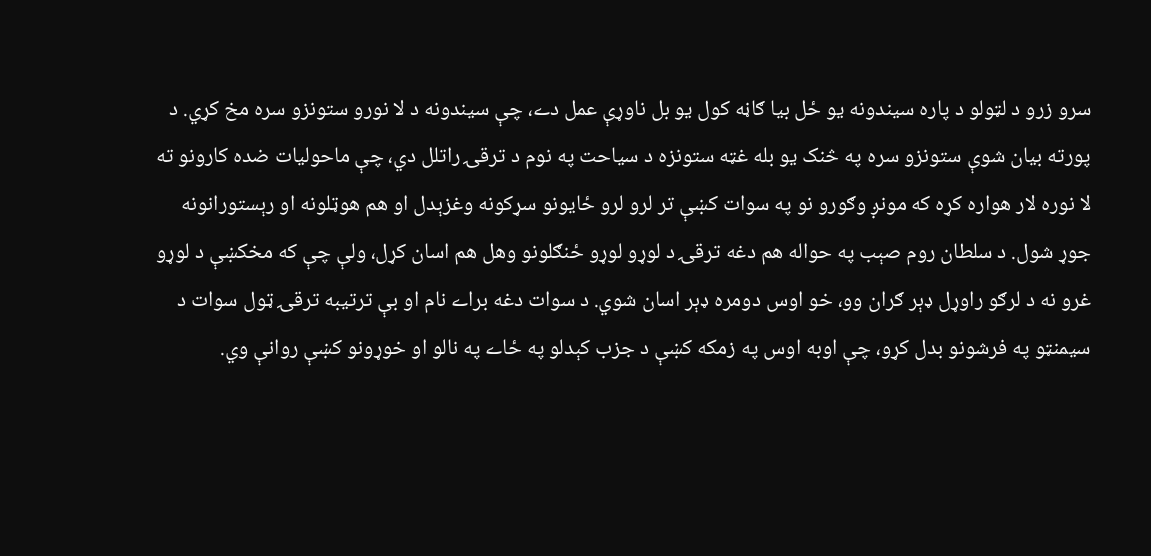سرو زرو د لټولو د پاره سیندونه یو ځل بیا ګاڼه کول یو بل ناوړې عمل دے، چې سیندونه د لا نورو ستونزو سره مخ کړي. د پورته بیان شوې ستونزو سره په څنک یو بله غټه ستونزه د سیاحت په نوم د ترقۍ راتلل دي، چې ماحولیات ضده کارونو ته لا نوره لار هواره کړه که مونږ وګورو نو په سوات کښې تر لرو لرو ځایونو سړکونه وغزېدل او هم هوټلونه او رېستورانونه جوړ شول. د سلطان روم صېب په حواله هم دغه ترقۍ د لوړو لوړو ځنګلونو وهل هم اسان کړل، ولې چې که مخکښې د لوړو غرو نه د لرګو راوړل ډېر ګران وو، خو اوس دومره ډېر اسان شوي. د سوات دغه براے نام او بې ترتیبه ترقۍ ټول سوات د سیمنټو په فرشونو بدل کړو، چې اوبه اوس په زمکه کښې د جزب کېدلو په ځاے په نالو او خوړونو کښې روانې وي.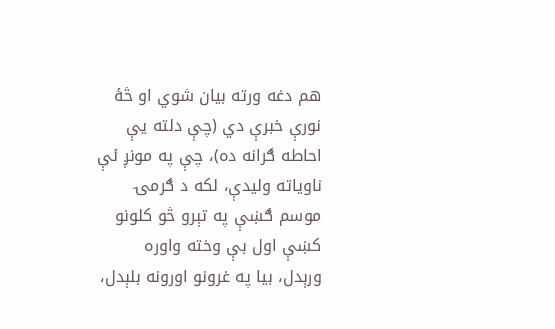هم دغه ورته بیان شوي او څۀ نورې خبرې دي (چې دلته یې احاطه ګرانه ده)، چې په مونږ ئې ناویاته ولیدې، لکه د ګرمۍ موسم ګښې په تېرو څو کلونو کښې اول بې وخته واوره ورېدل، بیا په غرونو اورونه بلېدل،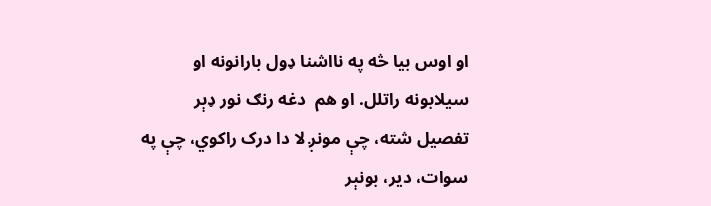او اوس بیا څه په نااشنا ډول بارانونه او سیلابونه راتلل. او هم  دغه رنګ نور ډېر تفصیل شته، چې مونږ لا دا درک راکوي، چې په سوات، دیر، بونېر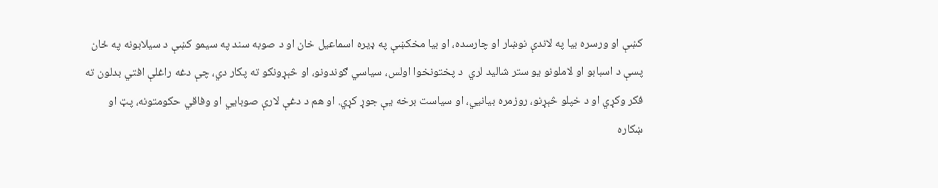کښې او ورسره بیا په لاندې نوښار او چارسده، او بیا مخکښې په ډیره اسماعیل خان او د صوبه سند په سیمو کښې د سیلابونه په ځان پسې د اسبابو او لاملونو یو ستر شالید لري  د پختونخوا اولس، سیاسي ګوندونو، او څېړونکو ته پکار دي، چې دغه راغلې افتي بدلون ته فکر وکړي او د خپلو څېړنو، روزمره بیانیي، او سیاست برخه یې جوړ کړي. او هم د دغې لارې صوبايي او وفاقي حکومتونه، پټ او ښکاره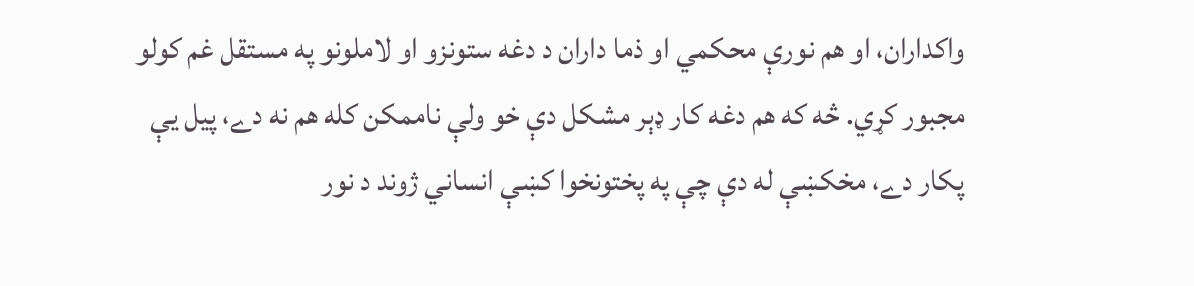واکداران، او هم نورې محکمي او ذما داران د دغه ستونزو او لاملونو په مستقل غم کولو مجبور کړي. څه که هم دغه کار ډېر مشکل دې خو ولې ناممکن کله هم نه دے، پیل یې پکار دے، مخکښې له دې چې په پختونخوا کښې انساني ژوند د نور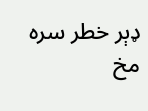ډېر خطر سره مخ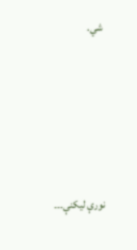شي.





نورې ليکنې۔۔۔